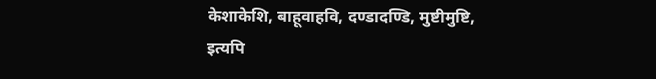केशाकेशि, बाहूवाहवि, दण्डादण्डि, मुष्टीमुष्टि, इत्यपि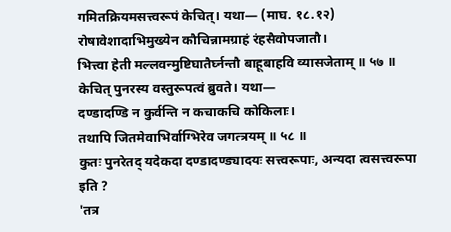गमितक्रियमसत्त्वरूपं केचित्। यथा— (माघ. १८.१२)
रोषावेशादाभिमुख्येन कौचिन्नामग्राहं रंहसैवोपजातौ।
भित्त्वा हेती मल्लवन्मुष्टिघातैर्घ्नन्तौ बाहूबाहवि व्यासजेताम् ॥ ५७ ॥
केचित् पुनरस्य वस्तुरूपत्वं ब्रुवते। यथा—
दण्डादण्डि न कुर्वन्ति न कचाकचि कोकिलाः।
तथापि जितमेवाभिर्वाग्भिरेव जगत्त्रयम् ॥ ५८ ॥
कुतः पुनरेतद् यदेकदा दण्डादण्ड्यादयः सत्त्वरूपाः, अन्यदा त्वसत्त्वरूपा इति ?
'तत्र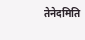तेनेदमिति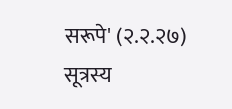सरूपे' (२.२.२७) सूत्रस्य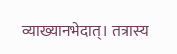व्याख्यानभेदात्। तत्रास्य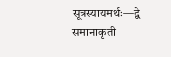सूत्रस्यायमर्थः—द्वे समानाकृती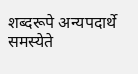शब्दरूपे अन्यपदार्थे समस्येते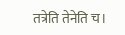तत्रेति तेनेति च।